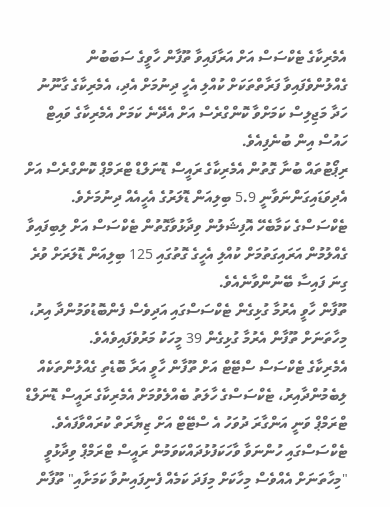އެމެރިކާގެ ޓެކްސަސް އަށް އަރާފައިވާ ތޫފާން ހާވީގެ ސަބަބުން ގެއްލުންވެފައިވާ ފަރާތްތަކަށް ކުއްލި އެހީ ދިނުމަށް އެދި، އެމެރިކާގެ ގާނޫނު ހަދާ މަޖިލިސް ކަމަށްވާ ކޮންގްރެސް އަށް އެދޭނެ ކަމަށް އެމެރިކާގެ ވައިޓް ހައުސް އިން ބުނެފިއެވެ.
ރިޕޯޓުތައް ބުނާ ގޮތުން އެމެރިކާގެ ރައީސް ޑޮނަލްޑް ޓްރަމްޕް ކޮންގްރެސް އަށް އެދިވަޑައިގަންނަވާނީ 5.9 ބިލިއަން ޑޮލަރުގެ އެހީއެއް ދިނުމަށެވެ. ޓެކްސަސްގެ ކަމާބެހޭ އޮފިޝަލުން ވިދާޅުވާގޮތުން ޓެކްސަސް އަށް ލިބިފައިވާ ގެއްލުމުން އަރައިގަތުމަށް ކުއްލި އެހީގެ ގޮތުގައި 125 ބިލިއަން ޑޮލަރަށް ވުރެ ގިނަ ފައިސާ ބޭނުންވާނެއެވެ.
ތޫފާން ހާވީ އެރުމާ ގުޅިގެން ޓެކްސަސްގައި އަދިވެސް ފެންބޮޑުވަމުންދާ އިރު، މިހާތަނަށް ތޫފާން އެރުމާ ގުޅިގެން 39 މީހަކު މަރުވެފައިވެއެވެ.
އެމެރިކާގެ ޓެކްސަސް ސްޓޭޓް އަށް ތޫފާން ހާވީ އަރާ ބޮޑެތި ގެއްލުންތަކެއް ލިބެމުންދާއިރު، ޓެކްސަސްގެ ހާލަތު ބެއްލެވުމަށް އެމެރިކާގެ ރައީސް ޑޮނަލްޑް ޓްރަމްޕް ވަނީ އަންގާރަ ދުވަހު އެ ސްޓޭޓް އަށް ޒިޔާރަތް ކުރައްވާފައެވެ.
ޓެކްސަސްގައި ހުންނަވާ ވާހަކަފުޅުދައްކަވަމުން ރައީސް ޓްރަމްޕް ވިދާޅުވީ "މިހާތަނަށް އެއްވެސް މިހާކަށް މިފަދަ ކަމެއް ފެނިފައިނުވާ ކަމަށާއި" ތޫފާން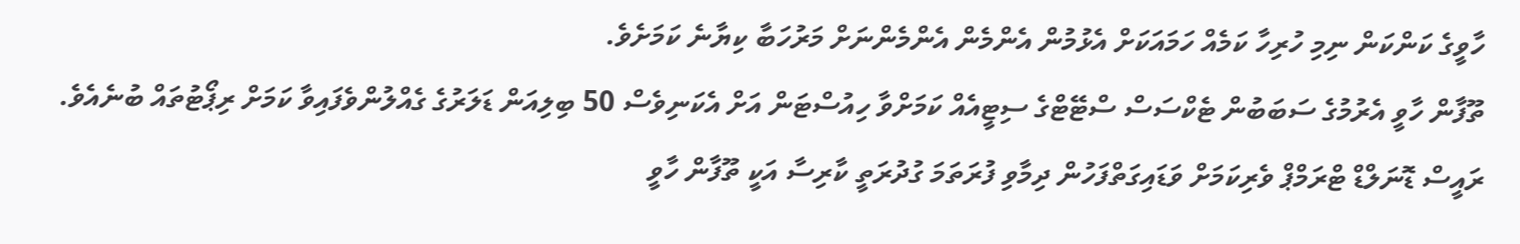ހާވީގެ ކަންކަން ނިމި ހުރިހާ ކަމެއް ހަމައަކަށް އެޅުމުން އެންމެން އެންމެންނަށް މަރުހަބާ ކިޔާނެ ކަމަށެވެ.
ތޫފާން ހާވީ އެރުމުގެ ސަބަބުން ޓެކްސަސް ސްޓޭޓްގެ ސިޓީއެއް ކަމަށްވާ ހިއުސްޓަން އަށް އެކަނިވެސް 50 ބިލިއަން ޑަލަރުގެ ގެއްލުންވެފައިވާ ކަމަށް ރިޕޯޓުތައް ބުނެއެވެ.
ރައީސް ޑޮނަލްޑް ޓްރަމްޕް ވެރިކަމަށް ވަޑައިގަތްފަހުން ދިމާވި ފުރަތަމަ ގުދުރަތީ ކާރިސާ އަކީ ތޫފާން ހާވީ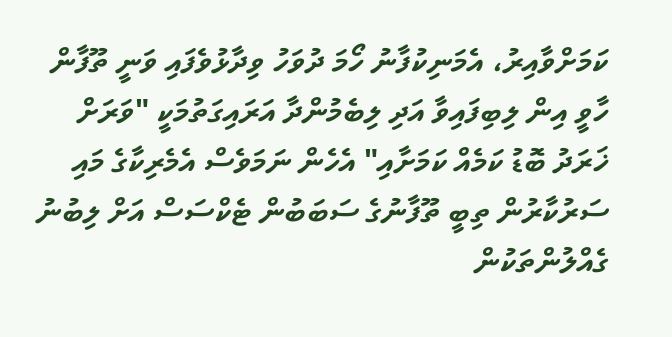ކަމަށްވާއިރު، އެމަނިކުފާނު ހޯމަ ދުވަހު ވިދާޅުވެފައި ވަނީ ތޫފާން ހާވީ އިން ލިބިފައިވާ އަދި ލިބެމުންދާ އަރައިގަތުމަކީ "ވަރަށް ޚަރަދު ބޮޑު ކަމެއް ކަމަށާއި" އެހެން ނަމަވެސް އެމެރިކާގެ މައި ސަރުކާރުން ތިބީ ތޫފާނުގެ ސަބަބުން ޓެކްސަސް އަށް ލިބުނު ގެއްލުންތަކުން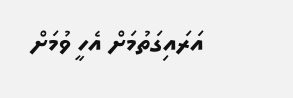އަރައިގަތުމަށް އެހީ ވުމަށް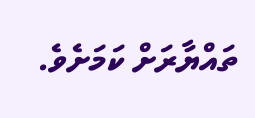ތައްޔާރަށް ކަމަށެވެ.